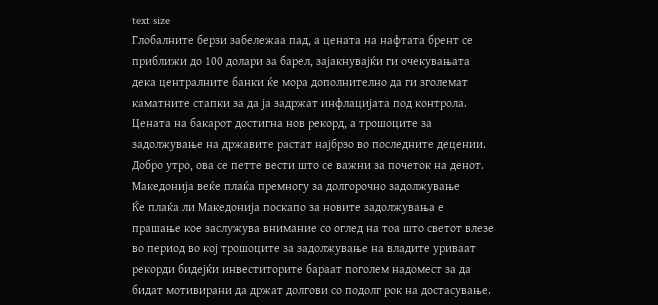text size
Глобалните берзи забележаа пад, а цената на нафтата брент се приближи до 100 долари за барел, зајакнувајќи ги очекувањата дека централните банки ќе мора дополнително да ги зголемат каматните стапки за да ја задржат инфлацијата под контрола. Цената на бакарот достигна нов рекорд, а трошоците за задолжување на државите растат најбрзо во последните децении.
Добро утро, ова се петте вести што се важни за почеток на денот.
Македонија веќе плаќа премногу за долгорочно задолжување
Ќе плаќа ли Македонија поскапо за новите задолжувања е прашање кое заслужува внимание со оглед на тоа што светот влезе во период во кој трошоците за задолжување на владите уриваат рекорди бидејќи инвеститорите бараат поголем надомест за да бидат мотивирани да држат долгови со подолг рок на достасување.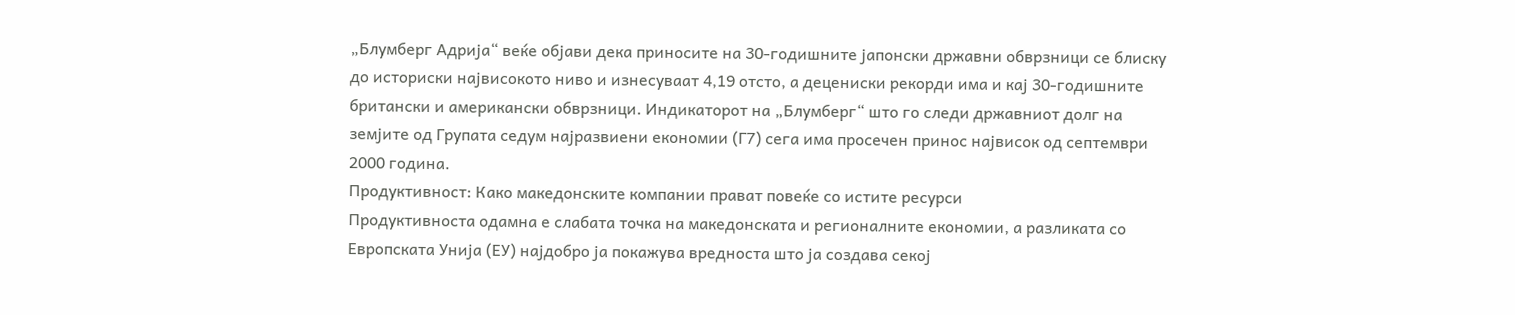„Блумберг Адрија“ веќе објави дека приносите на 30-годишните јапонски државни обврзници се блиску до историски највисокото ниво и изнесуваат 4,19 отсто, а децениски рекорди има и кај 30-годишните британски и американски обврзници. Индикаторот на „Блумберг“ што го следи државниот долг на земјите од Групата седум најразвиени економии (Г7) сега има просечен принос највисок од септември 2000 година.
Продуктивност: Како македонските компании прават повеќе со истите ресурси
Продуктивноста одамна е слабата точка на македонската и регионалните економии, а разликата со Европската Унија (ЕУ) најдобро ја покажува вредноста што ја создава секој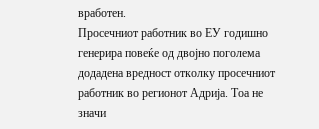вработен.
Просечниот работник во ЕУ годишно генерира повеќе од двојно поголема додадена вредност отколку просечниот работник во регионот Адрија. Тоа не значи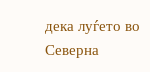дека луѓето во Северна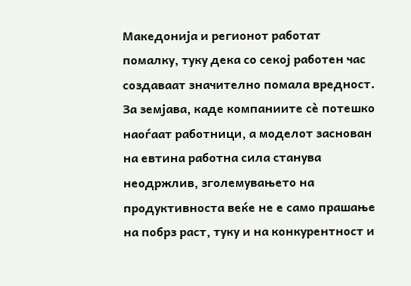Македонија и регионот работат помалку, туку дека со секој работен час создаваат значително помала вредност. За земјава, каде компаниите сè потешко наоѓаат работници, а моделот заснован на евтина работна сила станува неодржлив, зголемувањето на продуктивноста веќе не е само прашање на побрз раст, туку и на конкурентност и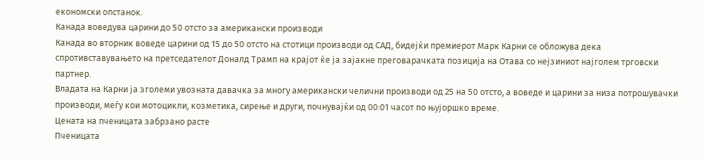економски опстанок.
Канада воведува царини до 50 отсто за американски производи
Канада во вторник воведе царини од 15 до 50 отсто на стотици производи од САД, бидејќи премиерот Марк Карни се обложува дека спротивставувањето на претседателот Доналд Трамп на крајот ќе ја зајакне преговарачката позиција на Отава со нејзиниот најголем трговски партнер.
Владата на Карни ја зголеми увозната давачка за многу американски челични производи од 25 на 50 отсто, а воведе и царини за низа потрошувачки производи, меѓу кои мотоцикли, козметика, сирење и други, почнувајќи од 00:01 часот по њујоршко време.
Цената на пченицата забрзано расте
Пченицата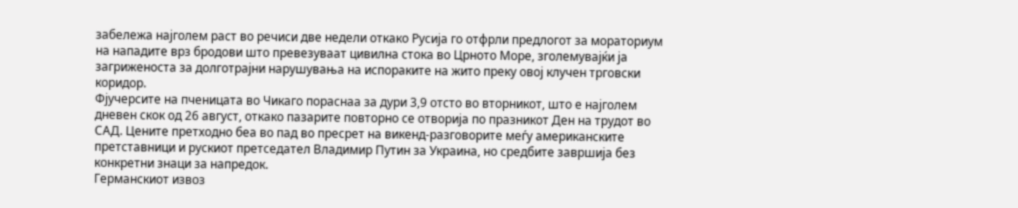забележа најголем раст во речиси две недели откако Русија го отфрли предлогот за мораториум на нападите врз бродови што превезуваат цивилна стока во Црното Море, зголемувајќи ја загриженоста за долготрајни нарушувања на испораките на жито преку овој клучен трговски коридор.
Фјучерсите на пченицата во Чикаго пораснаа за дури 3,9 отсто во вторникот, што е најголем дневен скок од 26 август, откако пазарите повторно се отворија по празникот Ден на трудот во САД. Цените претходно беа во пад во пресрет на викенд-разговорите меѓу американските претставници и рускиот претседател Владимир Путин за Украина, но средбите завршија без конкретни знаци за напредок.
Германскиот извоз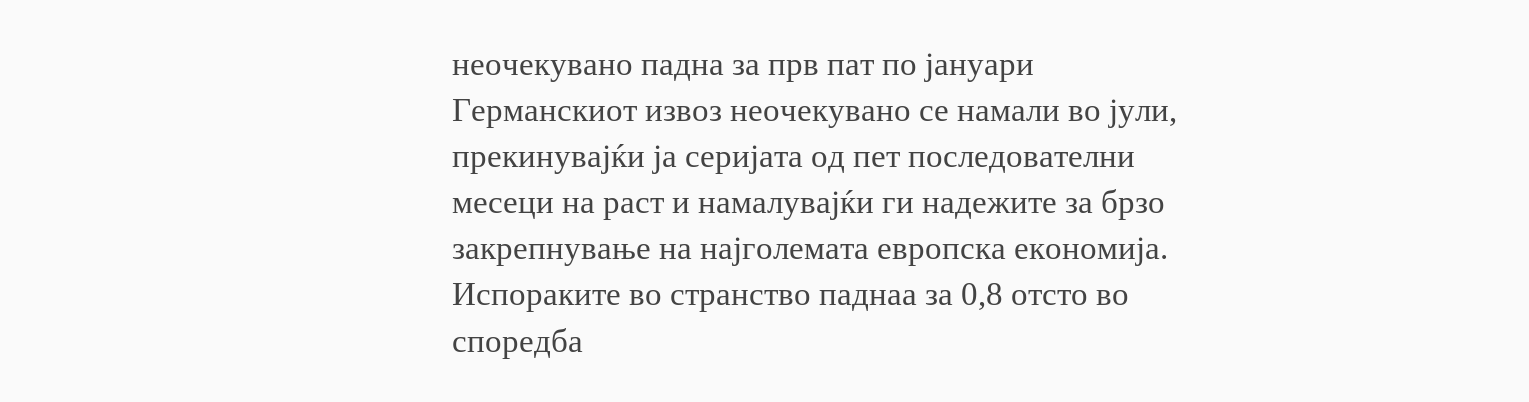неочекувано падна за прв пат по јануари
Германскиот извоз неочекувано се намали во јули, прекинувајќи ја серијата од пет последователни месеци на раст и намалувајќи ги надежите за брзо закрепнување на најголемата европска економија.
Испораките во странство паднаа за 0,8 отсто во споредба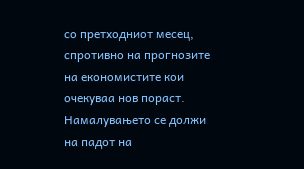со претходниот месец, спротивно на прогнозите на економистите кои очекуваа нов пораст. Намалувањето се должи на падот на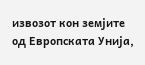извозот кон земјите од Европската Унија,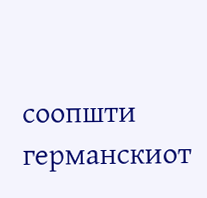соопшти германскиот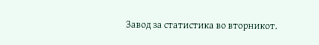Завод за статистика во вторникот.